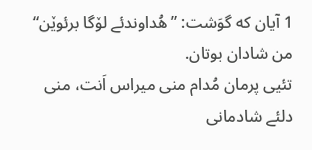1 آیان که گوَشت: ”هُداوندئے لۆگا برئوێن“ من شادان بوتان.
تئیی پرمان مُدام منی میراس اَنت، منی دلئے شادمانی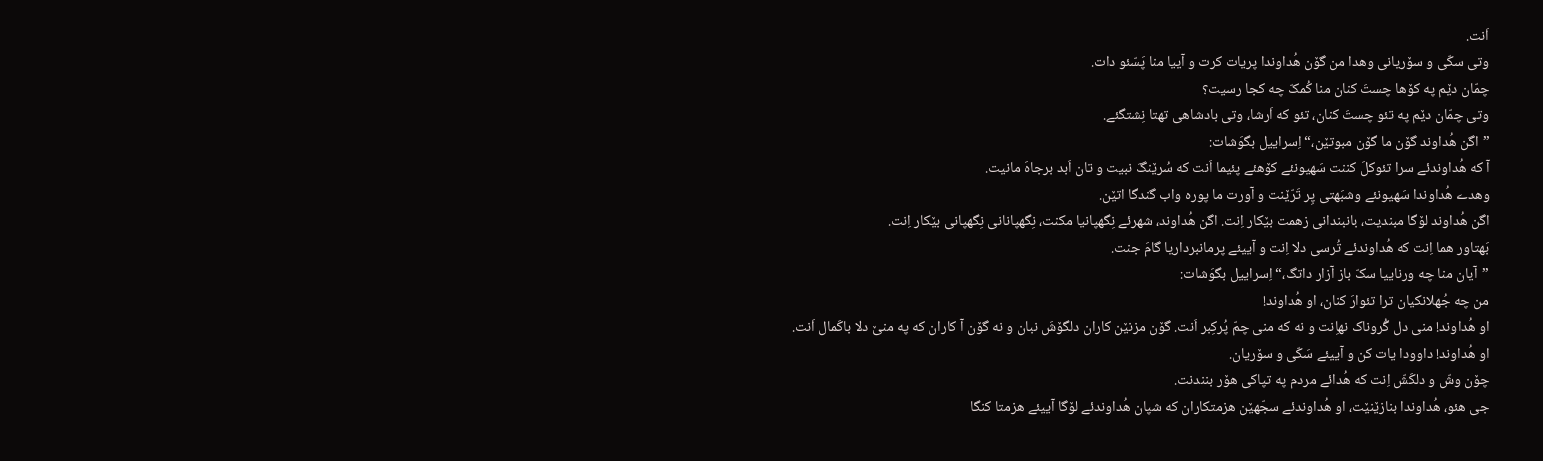اَنت.
وتی سکّی و سۆریانی وهدا من گۆن هُداوندا پریات کرت و آییا منا پَسّئو دات.
چمّان دێم په کۆها چستَ کنان منا کُمکّ چه کجا رسیت؟
وتی چمّان دێم په تئو چستَ کنان، تئو که اَرشا، وتی بادشاهی تهتا نِشتگئے.
”اگن هُداوند گۆن ما گۆن مبوتێن،“ اِسراییل بگوَشات:
آ که هُداوندئے سرا تئوکلَ کننت سَهیونئے کۆهئے پئیما اَنت که سُرێنگَ نبیت و تان اَبد برجاهَ مانیت.
وهدے هُداوندا سَهیونئے وشبَهتی پِر تَرّێنت و آورت ما پوره واب گندگا اتێن.
اگن هُداوند لۆگا مبندیت، بانبندانی زهمت بێکار اِنت. اگن هُداوند، شهرئے نِگهپانیا مکنت، نِگهپانانی نِگهپانی بێکار اِنت.
بَهتاور هما اِنت که هُداوندئے تُرسی دلا اِنت و آییئے پرمانبرداریا گامَ جنت.
”آیان منا چه ورناییا سکّ باز آزار داتگ،“ اِسراییل بگوَشات:
من چه جُهلانکیان ترا تئوارَ کنان، او هُداوند!
او هُداوند! منی دل گُروناک نهاِنت و نه که منی چمّ پُرکِبر اَنت. گۆن مزنێن کاران دلگۆشَ نبان و نه گۆن آ کاران که په منێ دلا باکَمال اَنت.
او هُداوند! داوودا یات کن و آییئے سَکّی و سۆریان.
چۆن وشّ و دلکَشّ اِنت که هُدائے مردم په تپاکی هۆر بنندنت.
جی هئو، هُداوندا بنازێنێت، او هُداوندئے سجّهێن هزمتکاران که شپان هُداوندئے لۆگا آییئے هزمتا کنگا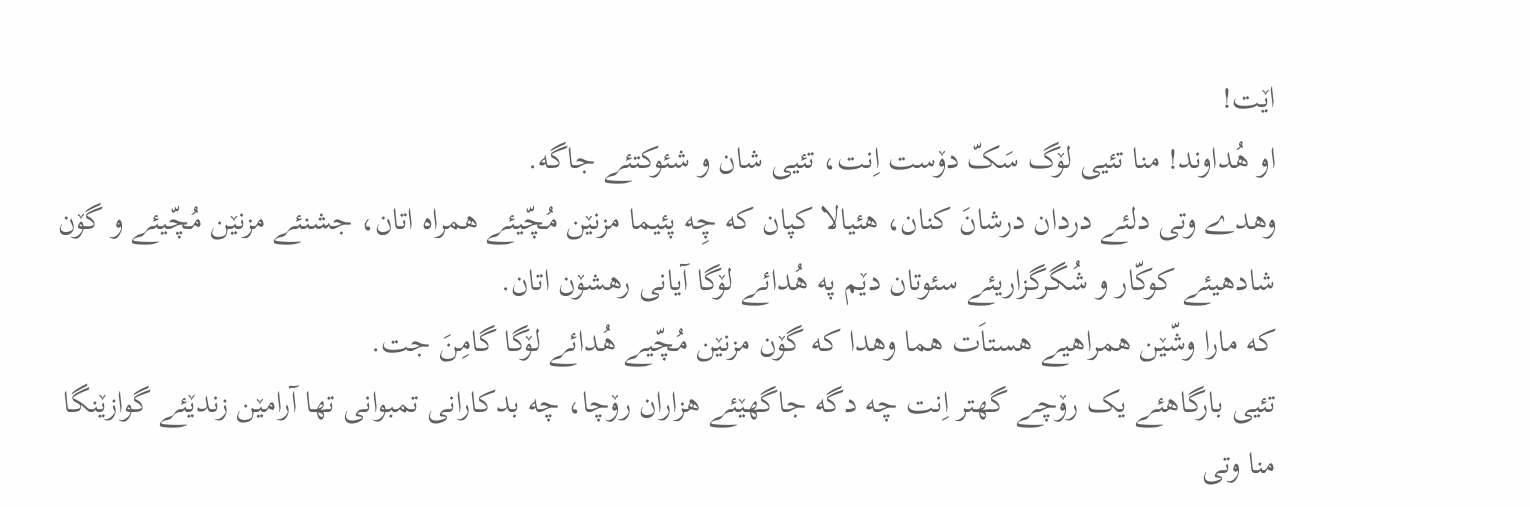اێت!
او هُداوند! منا تئیی لۆگ سَکّ دۆست اِنت، تئیی شان و شئوکتئے جاگه.
وهدے وتی دلئے دردان درشانَ کنان، هئیالا کپان که چِه پئیما مزنێن مُچّیئے همراه اتان، جشنئے مزنێن مُچّیئے و گۆن شادهیئے کوکّار و شُگرگزاریئے سئوتان دێم په هُدائے لۆگا آیانی رهشۆن اتان.
که مارا وشّێن همراهیے هستاَت هما وهدا که گۆن مزنێن مُچّیے هُدائے لۆگا گامِنَ جت.
تئیی بارگاهئے یک رۆچے گهتر اِنت چه دگه جاگهێئے هزاران رۆچا، چه بدکارانی تمبوانی تها آرامێن زندێئے گوازێنگا منا وتی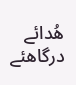هُدائے درگاهئے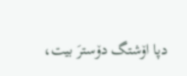دپا اۆشتگ دۆسترَ بیت،